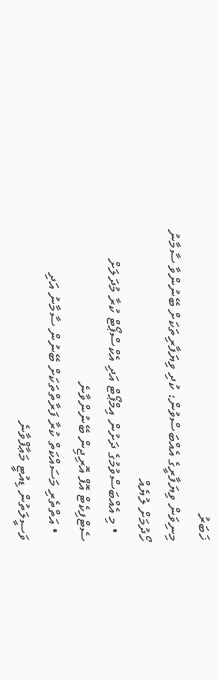ޚަބަރު
މިނިވަން ވިޔަފާރީގެ އެއްބަސްވުން: ކުދި ވިޔަފާރިތަކަށް ބޭނުންވާ ސާމާނު ހޯދުމަށް ލުޔެއް
  • މި އެއްބަސްވުމުގެ ދަށުން އިމްޕޯޓް އަދި އެކްސްޕޯޓް ކުރާ މުދަލަށް ސެޓްފިކެޓް އޮފް އޮރިޖިން ބޭނުންވާނެ
  • އަތްތެރި މަސައްކަތް ކުރާ ފަރާތްތަކަށް ބޭނުން ސާމާނު އަދި ވަސީލަތުން ޑިއުޓީ މަޢާފްވާނެ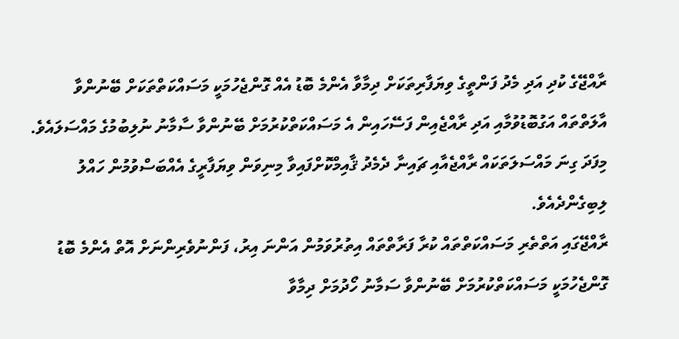ރާއްޖޭގެ ކުދި އަދި މެދު ފަންތީގެ ވިޔަފާރިތަކަށް ދިމާވާ އެންމެ ބޮޑު އެއް ގޮންޖެހުމަކީ މަސައްކަތްތަކަށް ބޭނުންވާ އާލަތްތައް އަގުބޮޑުވުމާއި އަދި ރާއްޖެއިން ފަސޭހައިން އެ މަސައްކަތްކުރުމަށް ބޭނުންވާ ސާމާނު ނުލިބުމުގެ މައްސަލައެވެ. މިފަދަ ގިނަ މައްސަލަތަކައް ރާއްޖެއާއި ޗައިނާ ދެމެދު ޤާއިމްކޮށްފައިވާ މިނިވަން ވިޔަފާރީގެ އެއްބަސްވުމުން ހައްލު ލިބިގެންދެއެވެ.
ރާއްޖޭގައި އަތްތެރި މަސައްކަތްތައް ކުރާ ފަރާތްތައް އިތުރުވަމުން އަންނަ އިރު، ފަންނުވެރިންނަށް އޮތް އެންމެ ބޮޑު ގޮންޖެހުމަކީ މަސައްކަތްކުރުމަށް ބޭނުންވާ ސަމާނު ހޯދުމަށް ދިމާވާ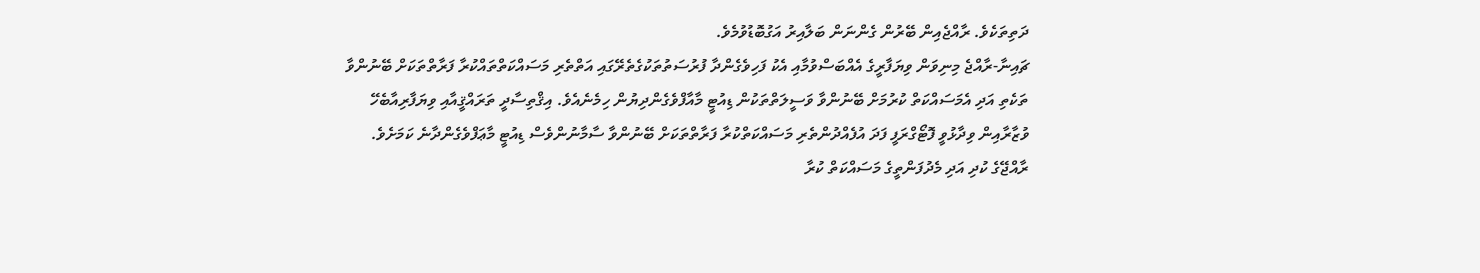ދަތިތަކެވެ. ރާއްޖެއިން ބޭރުން ގެންނަން ބަލާއިރު އަގުބޮޑުވުމެވެ.
ޗައިނާ-ރާއްޖެ މިނިވަން ވިޔަފާރީގެ އެއްބަސްވުމާއި އެކު ފަހިވެގެންދާ ފުރުސަތުތަކުގެތެރޭގައި އަތްތެރި މަސައްކަތްތައްކުރާ ފަރާތްތަކަށް ބޭނުންވާ ތަކެތި އަދި އެމަސައްކަތް ކުރުމަށް ބޭނުންވާ ވަސީލަތްތަކުން ޑިއުޓީ މާއާފްވެގެންދިޔުން ހިމެނެއެވެ. އިޤްތިސާދީ ތަރައްޤީއާއި ވިޔަފާރިއާބެހޭ ވުޒާރާއިން ވިދާޅުވީ ފޮޓޯގްރަފީ ފަދަ އުފެއްދުންތެރި މަސައްކަތްކުރާ ފަރާތްތަކަށް ބޭނުންވާ ސާމާނުންވެސް ޑިއުޓީ މާޢަފްވެގެންދާނެ ކަމަށެވެ.
ރާއްޖޭގެ ކުދި އަދި މެދުފަންތީގެ މަސައްކަތް ކުރާ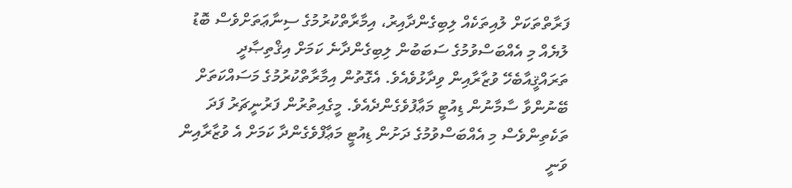ފަރާތްތަކަށް ލުއިތަކެއް ލިބިގެންދާއިރު، އިމާރާތްކުރުމުގެ ސިނާޢަތަށްވެސް ބޮޑު ލުޔެއް މި އެއްބަސްވުމުގެ ސަބަބުން ލިބިގެންދާނެ ކަމަށް އިޤްތިޞާދީ ތަރައްޤީއާބެހޭ ވުޒާރާއިން ވިދާޅުވެއެވެ. އެގޮތުން އިމާރާތްކުރުމުގެ މަސައްކަތަށް ބޭނުންވާ ސާމާނުން ޑިއުޓީ މަޢާފުވެގެންދެއެވެ. މީގެއިތުރުން ފަރުނީޗަރު ފަދަ ތަކެތިންވެސް މި އެއްބަސްވުމުގެ ދަށުން ޑިއުޓީ މަޢާފްވެގެންދާ ކަމަށް އެ ވުޒާރާއިން ވަނީ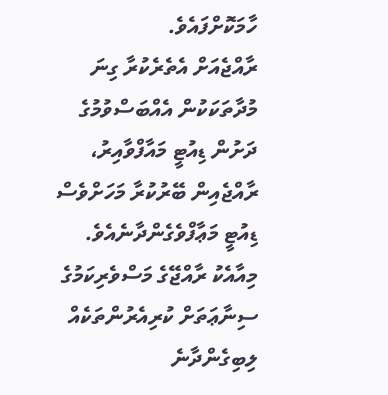ހާމަކޮށްފައެވެ.
ރާއްޖެއަށް އެތެރެކުރާ ގިނަ މުދާތަކަކުން އެއްބަސްވުމުގެ ދަށުން ޑިއުޓީ މައާފްވާއިރު، ރާއްޖެއިން ބޭރުކުރާ މަހަށްވެސް ޑިއުޓީ މަޢާފްވެގެންދާނެއެވެ. މިއާއެކު ރާއްޖޭގެ މަސްވެރިކަމުގެ ސިނާޢަތަށް ކުރިއެރުންތަކެއް ލިބިގެންދާނެ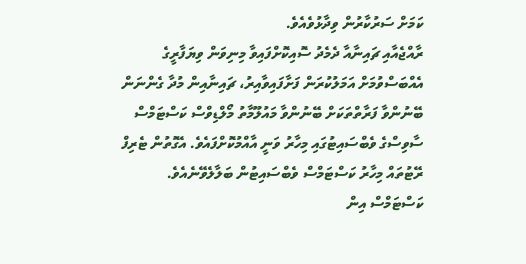ކަމަށް ސަރުކާރުން ވިދާޅުވެއެވެ.
ރާއްޖެއާއި ޗައިނާއާ ދެމެދު ސޮއިކޮށްފައިވާ މިނިވަން ވިޔަފާރީގެ އެއްބަސްވުމަށް އަމަލުކުރަން ފަށާފައިވާއިރު، ޗައިނާއިން މުދާ ގެންނަން ބޭނުންވާ ފަރާތްތަކަށް ބޭނުންވާ މައުލޫމާތު މޯލްޑިވްސް ކަސްޓަމްސް ސާވިސްގެ ވެބްސައިޓުގައި މިހާރު ވަނީ އާއްމުކޮށްފައެވެ. އެގޮތުން ޓެރިފް ރޭޓުތައް މިހާރު ކަސްޓަމްސް ވެބްސައިޓުން ބަލާލެވޭނެއެވެ.
ކަސްޓަމްސް އިން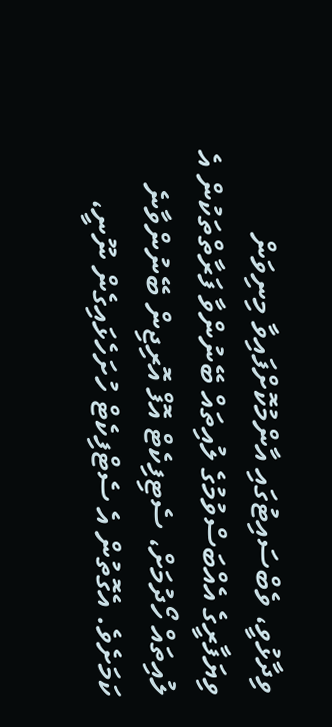ވިދާޅުވީ، ވެބްސައިޓުގައި އާންމުކޮށްފައިވާ މިނިވަން ވިޔަފާރީގެ އެއްބަސްވުމުގެ ލުއިތައް ބޭނުންވާ ފަރާތްތަކުން އެ ލުއިތައް ހޯދުމަށް، ސެޓިފިކެޓް އޮފް އޮރިޖިން ބޭނުންވާނެ ކަމަށެވެ. އެގޮތުން އެ ސެޓްފިކެޓް ހުށަހެޅައިގެން ނޫނީ،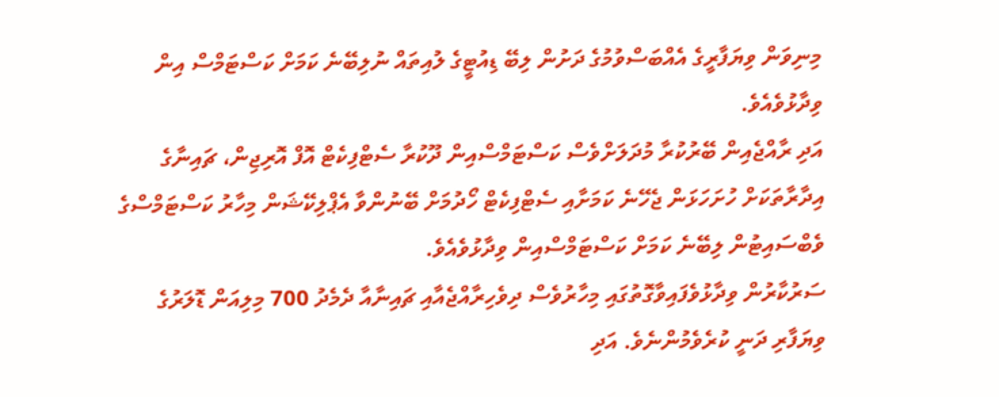މިނިވަން ވިޔަފާރީގެ އެއްބަސްވުމުގެ ދަށުން ލިބޭ ޑިއުޓީގެ ލުއިތައް ނުލިބޭނެ ކަމަށް ކަސްޓަމްސް އިން ވިދާޅުވެއެވެ.
އަދި ރާއްޖެއިން ބޭރުކުރާ މުދަލަށްވެސް ކަސްޓަމްސްއިން ދޫކުރާ ސެޓްފިކެޓް އޮފް އޮރިޖިން، ޗައިނާގެ އިދާރާތަކަށް ހުށަހަޅަން ޖެހޭނެ ކަމަށާއި ސެޓްފިކެޓް ހޯދުމަށް ބޭނުންވާ އެޕްލިކޭޝަން މިހާރު ކަސްޓަމްސްގެ ވެބްސައިޓުން ލިބޭނެ ކަމަށް ކަސްޓަމްސްއިން ވިދާޅުވެއެވެ.
ސަރުކާރުން ވިދާޅުވެފައިވާގޮތުގައި މިހާރުވެސް ދިވެހިރާއްޖެއާއި ޗައިނާއާ ދެމެދު 700 މިލިއަން ޑޮލަރުގެ ވިޔަފާރި ދަނީ ކުރެވެމުންނެވެ. އަދި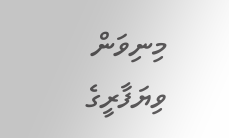މިނިވަން ވިޔަފާރީގެ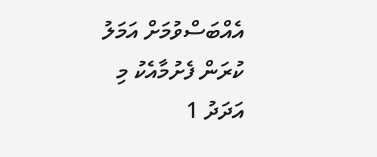އެއްބަސްވުމަށް އަމަލު ކުރަން ފެށުމާއެކު މި އަދަދު 1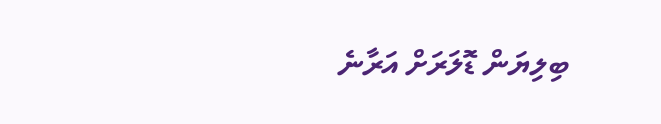ބިލިޔަން ޑޮލަރަށް އަރާނެ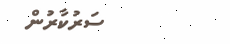ސަރުކާރުން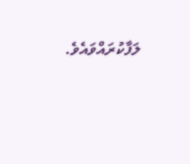ލަފާކުރައްވައެވެ.